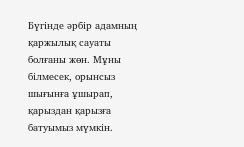Бүгінде әрбір адамның қаржылық сауаты болғаны жөн. Мұны білмесек, орынсыз шығынға ұшырап, қарыздан қарызға батуымыз мүмкін.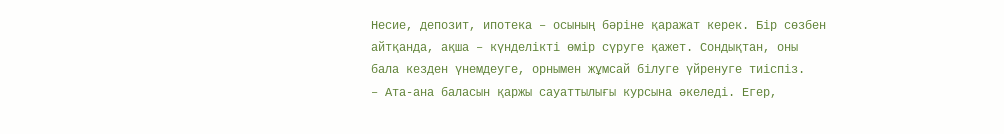Несие, депозит, ипотека – осының бәріне қаражат керек. Бір сөзбен айтқанда, ақша – күнделікті өмір сүруге қажет. Сондықтан, оны бала кезден үнемдеуге, орнымен жұмсай білуге үйренуге тиіспіз.
– Ата-ана баласын қаржы сауаттылығы курсына әкеледі. Егер,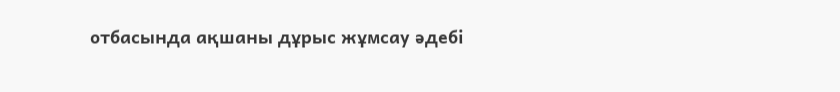отбасында ақшаны дұрыс жұмсау әдебі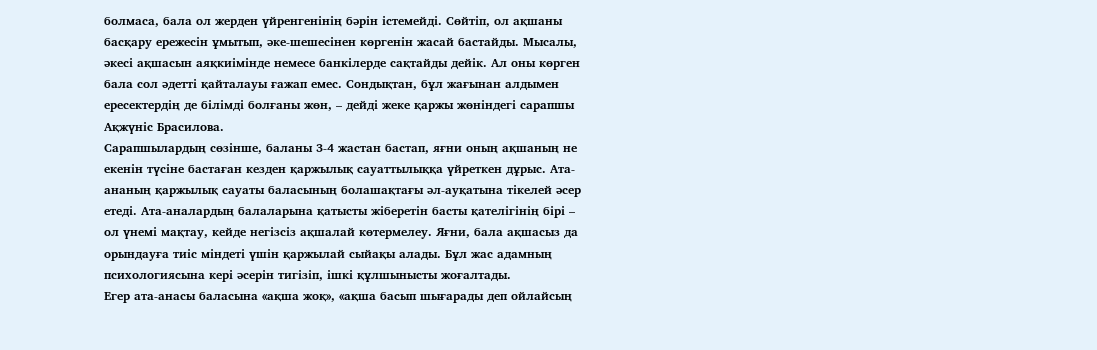болмаса, бала ол жерден үйренгенінің бәрін істемейді. Сөйтіп, ол ақшаны басқару ережесін ұмытып, әке-шешесінен көргенін жасай бастайды. Мысалы, әкесі ақшасын аяқкиімінде немесе банкілерде сақтайды дейік. Ал оны көрген бала сол әдетті қайталауы ғажап емес. Сондықтан, бұл жағынан алдымен ересектердің де білімді болғаны жөн, – дейді жеке қаржы жөніндегі сарапшы Ақжүніс Брасилова.
Сарапшылардың сөзінше, баланы 3-4 жастан бастап, яғни оның ақшаның не екенін түсіне бастаған кезден қаржылық сауаттылыққа үйреткен дұрыс. Ата-ананың қаржылық сауаты баласының болашақтағы әл-ауқатына тікелей әсер етеді. Ата-аналардың балаларына қатысты жіберетін басты қателігінің бірі – ол үнемі мақтау, кейде негізсіз ақшалай көтермелеу. Яғни, бала ақшасыз да орындауға тиіс міндеті үшін қаржылай сыйақы алады. Бұл жас адамның психологиясына кері әсерін тигізіп, ішкі құлшынысты жоғалтады.
Егер ата-анасы баласына «ақша жоқ», «ақша басып шығарады деп ойлайсың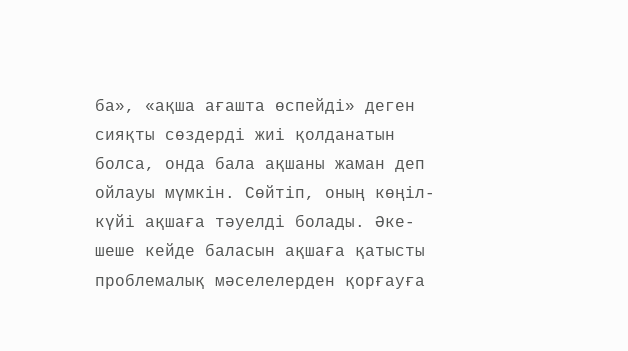ба», «ақша ағашта өспейді» деген сияқты сөздерді жиі қолданатын болса, онда бала ақшаны жаман деп ойлауы мүмкін. Сөйтіп, оның көңіл-күйі ақшаға тәуелді болады. Әке-шеше кейде баласын ақшаға қатысты проблемалық мәселелерден қорғауға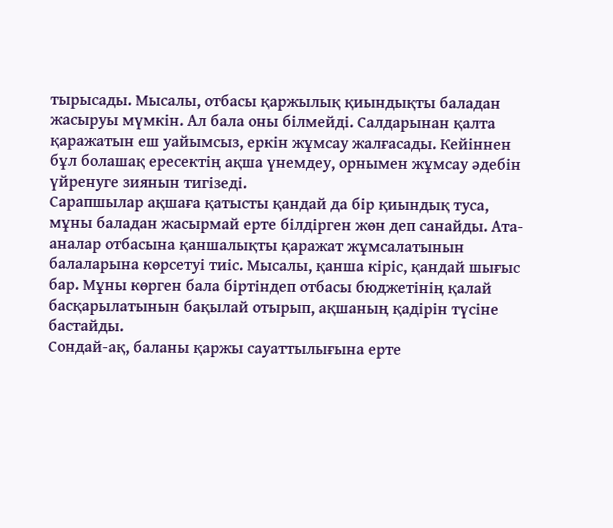тырысады. Мысалы, отбасы қаржылық қиындықты баладан жасыруы мүмкін. Ал бала оны білмейді. Салдарынан қалта қаражатын еш уайымсыз, еркін жұмсау жалғасады. Кейіннен бұл болашақ ересектің ақша үнемдеу, орнымен жұмсау әдебін үйренуге зиянын тигізеді.
Сарапшылар ақшаға қатысты қандай да бір қиындық туса, мұны баладан жасырмай ерте білдірген жөн деп санайды. Ата-аналар отбасына қаншалықты қаражат жұмсалатынын балаларына көрсетуі тиіс. Мысалы, қанша кіріс, қандай шығыс бар. Мұны көрген бала біртіндеп отбасы бюджетінің қалай басқарылатынын бақылай отырып, ақшаның қадірін түсіне бастайды.
Сондай-ақ, баланы қаржы сауаттылығына ерте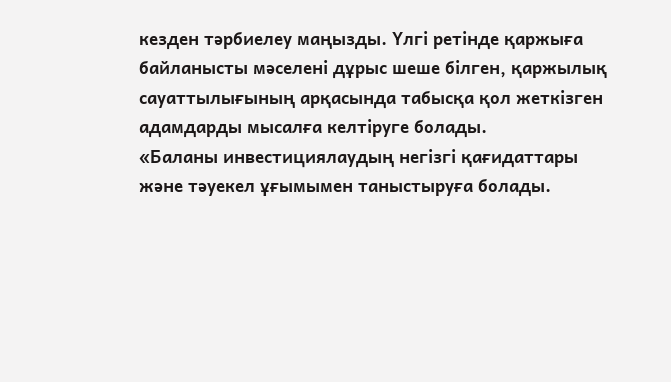кезден тәрбиелеу маңызды. Үлгі ретінде қаржыға байланысты мәселені дұрыс шеше білген, қаржылық сауаттылығының арқасында табысқа қол жеткізген адамдарды мысалға келтіруге болады.
«Баланы инвестициялаудың негізгі қағидаттары және тәуекел ұғымымен таныстыруға болады.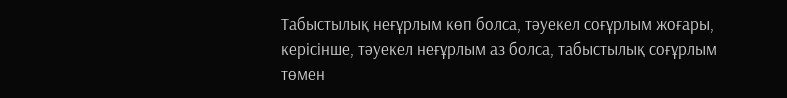Табыстылық неғұрлым көп болса, тәуекел соғұрлым жоғары, керісінше, тәуекел неғұрлым аз болса, табыстылық соғұрлым төмен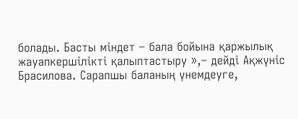болады. Басты міндет – бала бойына қаржылық жауапкершілікті қалыптастыру »,– дейді Ақжүніс Брасилова. Сарапшы баланың үнемдеуге,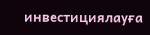инвестициялауға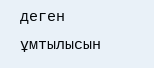деген ұмтылысын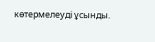көтермелеуді ұсынды.